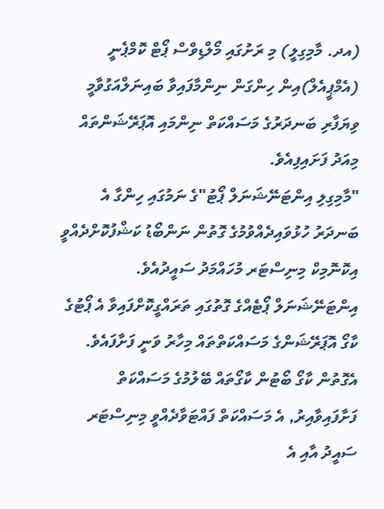(އދ. މާމިގިލީ) މި ރަށުގައި މޯލްޑިވްސް ޕޯޓް ކޮމްޕެނީ (އެމްޕީއެލް)އިން ހިންގަން ނިންމާފައިވާ ބައިނަލްއަގުވާމީ ވިޔަފާރި ބަނދަރުގެ މަސައްކަތް ނިންމައި އޮޕަރޭޝަންތައް މިއަދު ފަށައިފިއެވެ.
"މާމިގިލި އިންޓަނޭޝަނަލް ޕޯޓު"ގެ ނަމުގައި ހިންގާ އެ ބަނދަރު ހުޅުވައިދެއްވުމުގެ ގޮތުން ނަންބޯޑު ކަޝްފުކޮށްދެއްވީ އިކޮނޮމިކް މިނިސްޓަރ މުހައްމަދު ސައީދުއެވެ.
އިންޓަނޭޝަނަލް ޕޯޓެއްގެ ގޮތުގައި ތަރައްގީކޮށްފައިވާ އެ ޕޯޓުގެ ކާގޯ އޮޕަރޭޝަންގެ މަސައްކަތްތައް މިހާރު ވަނީ ފަށާފައެވެ. އެގޮތުން ކާގޯ ބޯޓުން ކާގޯތައް ބޭލުމުގެ މަސައްކަތް ފަށާފައިވާއިރު, އެ މަސައްކަތް ފައްޓަވާދެއްވީ މިނިސްޓަރ ސައީދު އާއި އެ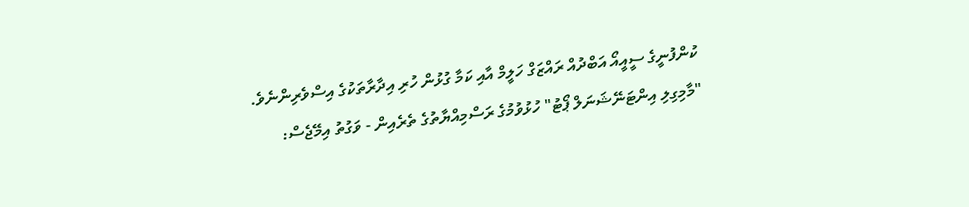ކުންފުނީގެ ސީއީއޯ އަބްދުއް ރައްޒަގް ހަލީމް އާއި ކަމާ ގުޅުން ހުރި އިދާރާތަކުގެ އިސްވެރިންނެވެ.
"މާމިގިލި އިންޓަނޭޝަނަލް ޕޯޓު" ހުޅުވުމުގެ ރަސްމިއްޔާތުގެ ތެރެއިން - ވަގުތު އިމޭޖެސް: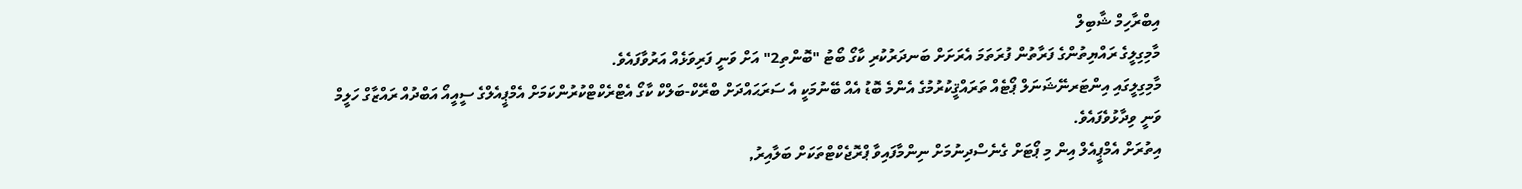އިބްރާހިމް ޝާބިލް
މާމިގިލީގެ ރައްޔިތުންގެ ފަރާތުން ފުރަތަމަ އެރަށަށް ބަނދަރުކުރި ކާގޯ ބޯޓު "ބޮންތި2" އަށް ވަނީ ފަރިވަޅެއް އަރުވާފައެވެ.
މާމިގިލީގައި އިންޓަރނޭޝަނަލް ޕޯޓެއް ތަރައްޤީކުރުމުގެ އެންމެ ބޮޑު އެއް ބޭނުމަކީ އެ ސަރަޙައްދަށް ބްރޭކް-ބަލްކް ކާގޯ އެޓްރެކްޓްކުރުންކަމަށް އެމްޕީއެލްގެ ސީއީއޯ އަބްދުއް ރައްޒާގް ހަލީމް ވަނީ ވިދާޅުވެފައެވެ.
އިތުރަށް އެމްޕީއެލް އިން މި ޕޯޓަށް ގެނެސްދިނުމަށް ނިންމާފައިވާ ޕްރޮޖެކްޓްތަކަށް ބަލާއިރު,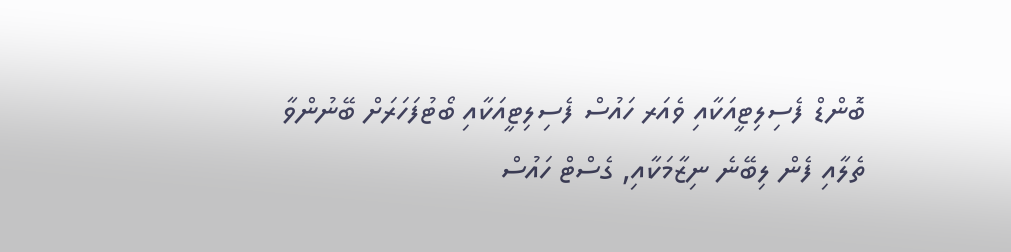ބޮންޑް ފެސިލިޓީއަކާއި ވެއަރ ހައުސް ފެސިލިޓީއަކާއި ބޯޓުފަހަރަށް ބޭނުންވާ ތެލާއި ފެން ލިބޭނެ ނިޒާމަކާއި, ގެސްޓް ހައުސް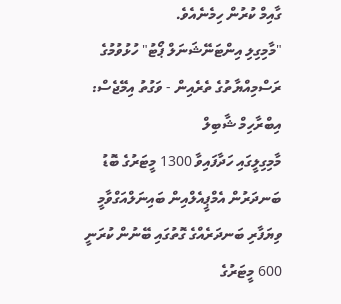ގާއިމް ކުރުން ހިމެނެއެވެ.
"މާމިގިލި އިންޓަނޭޝަނަލް ޕޯޓު" ހުޅުވުމުގެ ރަސްމިއްޔާތުގެ ތެރެއިން - ވަގުތު އިމޭޖެސް: އިބްރާހިމް ޝާބިލް
މާމިގިލީގައި ހަދާފައިވާ 1300 މީޓަރުގެ ބޮޑު ބަނދަރުން އެމްޕީއެލްއިން ބައިނަލްއަގްވާމީ ވިޔަފާރި ބަނދަރެއްގެ ގޮތުގައި ބޭނުން ކުރަނީ 600 މީޓަރުގެ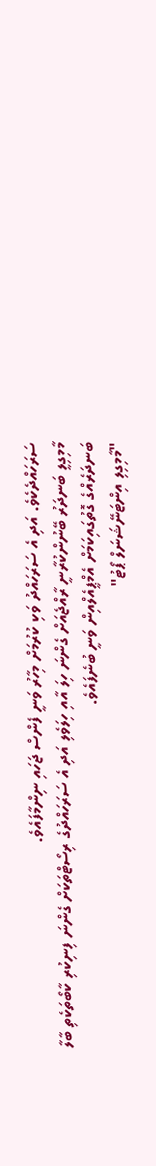ސަރަހައްދެކެވެ. އަދި އެ ސަރަހައްދު ވަކި ކުރުމަށް މިހާރު ވަނީ ފެންސް ޖަހައި ނިންމާފައެވެ.
މާމިގިލީ ބަނދަރު ބޭނުންކުރާނީ ރާއްޖެއަށް ގެންނަ ހިލަ އާއި ހިލަވެލި އަދި އެ ސަރަހައްދުގެ ރިސޯޓްތަކަށް ގެންނަ ފިނިކުރި ކާބޯތަކެތި ބާލާ ބަނދަރެއްގެ ގޮތުގައިކަމަށް އެމްޕީއެލްއިން ވަނީ ބުނެފައެވެ.
"މާމިގިލި އިންޓަނޭޝަނަލް ޕޯޓު"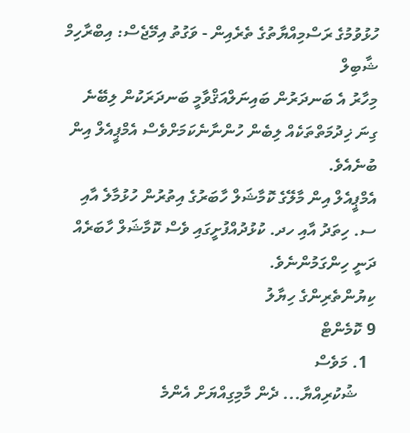ހުޅުވުމުގެ ރަސްމިއްޔާތުގެ ތެރެއިން - ވަގުތު އިމޭޖެސް: އިބްރާހިމް ޝާބިލް
މިހާރު އެ ބަނދަރުން ބައިނަލްއަޤްވާމީ ބަނދަރަކުން ލިބޭނެ ގިނަ ޚިދުމަތްތަކެއް ލިބެން ހުންނާނެކަމަށްވެސް އެމްޕީއެލް އިން ބުނެއެވެ.
އެމްޕީއެލް އިން މާލޭގެ ކޮމާޝަލް ހާބަރުގެ އިތުރުން ހުޅުމާލެ އާއި ސ. ހިތަދު އާއި ހދ. ކުޅުދުއްފުށީގައި ވެސް ކޮމާޝަލް ހާބަރެއް ދަނީ ހިންގަމުންނެވެ.
ކިޔުންތެރިންގެ ހިޔާލު
9 ކޮމެންޓް
  1. މަވެސް
    ޝުކުރިއްޔާ... ދެން މާމިގިއްޔަށް އެންމެ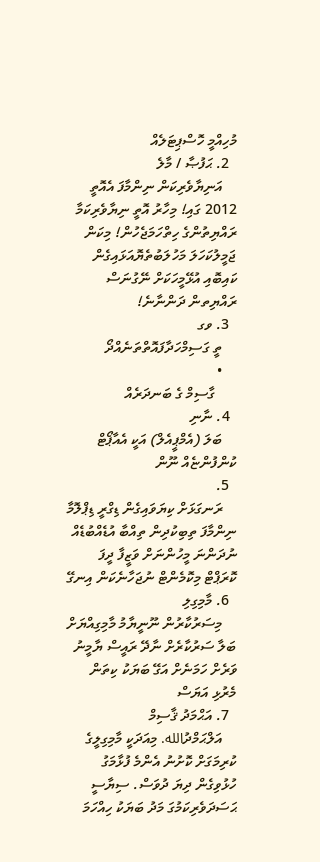މުހިއްމީ ހޮސްޕިޓަލެއް
  2. ޙަފުޞާ / މާލެ
    އަނިޔާވެރިކަން ނިންމާފަ އެއޮތީ 2012 ގައި! މިހާރު އޮތީ ނިޔާވެރިކަމާ ރައްޔިތުންގެ ހިތްހަމަޖެހުން! މިކަން ޖަމީލުކަހަލަ މަހުލަބުތެޔޮއަޅައިގެން ކައިބޮއި އުޅޭމީހަކަށް ނޭގުނަސް ރައްޔިތން ދަންނާނެ!
  3. ވގ
    ތީ ގަސިމްހަދާފައޮތްތަނެއްދޯ
    •
      ގާސިމް ގެ ބަނދަރެއް
  4. ނާނި
    ބަލަ (އެމްޕީއެލް) އަކީ އެއާޕޯޓް ކުންފުންޏެއް ނޫން
  5.
    ރަނގަޅަށް ކިޔަވައިގެން ޑިގްރީ ޑިޕްލޮމާ ނިންމާފަ ތިބިކުދިން ތިއްބާ އުޑެއްބުޑެއް ނުދަންނަ މީހުންނަށް ވަޒީފާ ދީފަ ކޮރަޕްޓް މިކޮމެންޓް ނުޖަހާނެކަން އިނގޭ
  6. މާމިގިލި
    މިސަރުކާރުން ނޫނީޔާމު މާމިގިއްޔަށް ބަލާ ސަރުކާރެށް ނާދޭ ރައީސް ޔާމީނު ވަރެށް ހަމަނެށް އަގޭ ބަޔަކު ކިތަން މެރުޅި އަޔަސް
  7. އަޙްމަދު ޤާސިމް
    އަލްޙަމްދުالله. މިއަދަކީ މާމިގިލީގެ ކުރިމަގަށް ކޮށުނު އެންމެ ފުޅާމަގު ހުޅުވިގެން ދިޔަ ދުވަސް. ސިޔާސީ ޙަސަދަވެރިކަމުގަ މަދު ބަޔަކު ހިއްހަމަ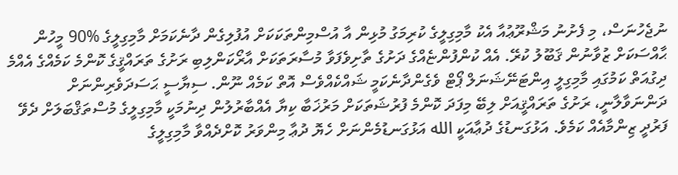ނުޖެހުނަސް، މި ފެށުނު މަޝްރޫޢުއާ އެކު މާމިގިލީގެ ކުރިމަގު މުޅިން އާ އުސްމިންތަކަކަށް އުފުލިގެން ދާނެކަމަށް މާމިގިލީގެ %90 މީހުން ޙާއްސަކަށް ޒުވާނުން ޤަބޫލު ކުރޭ. އެއް ކުންފުންޏެއްގެ ދަށުގެ ތާށިވެފަވާ މުސާރަތަކަށް އާރޯކަންލިބި ރަށުގެ ތަރައްޤީގެ ކޮންމެ ކަމެއްގެ އެއްމެ ދިގުއަތް ކަމުގައި މާމިގިލީ އިންޓަނޭޝަނަލް ޕޯޓް ވެގެންދާނެކަމީ ޝައްކެއްވެސް އޮތް ކަމެއް ނޫން. ސިޔާސީ ޙަސަދަވެރިންނަށް ދަންނަވާލާނީ، ރަށުގެ ތަރައްޤީއަށް ލިބޭ މިފަދަ ކޮންމެ ފުރުޝަތަކަށް މަރުޚަބާ ކިޔާ އެއްބާރުލުން ދިނުމަކީ މާމިގިލީގެ މުސްތަޤްބަލަށް ދެވޭ ފަރުދީ ޒިންމާއެއް ކަމެވެ. އަޅުގަނޑުގެ ދުޢާއަކީ الله އަޅުގަނޑުމެންނަށް ހެޔޮ ދުޢާ މިންވަރު ކޮށްދެއްވާ މާމިގިލީގެ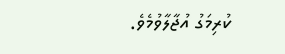ކުރިމަގު އުޖާލާވުމެވެ.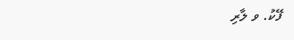ފޭކު. ވ ލާރި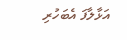އަޅާލާފަ އެބަހުރި